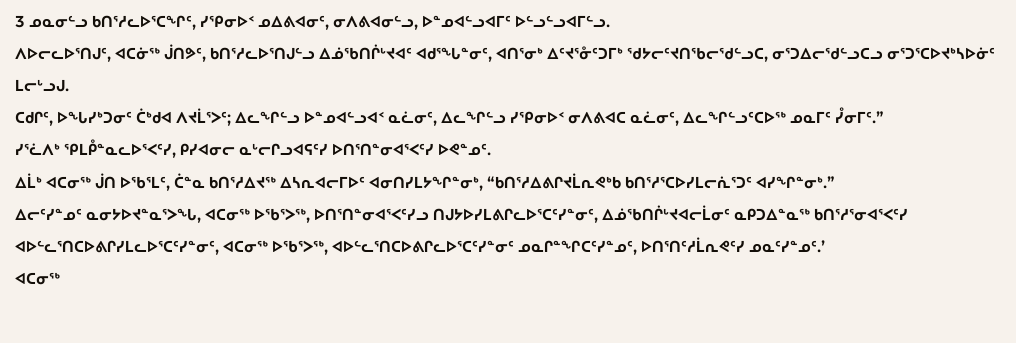3 ᓄᓇᓂᓪᓗ ᑲᑎᕐᓱᓚᐅᕐᑕᖏᑦ, ᓯᕿᓂᐅᑉ ᓄᐃᕕᐊᓂᑦ, ᓂᐱᕕᐊᓂᓪᓗ, ᐅᓐᓄᐊᓪᓗᐊᒥᑦ ᐅᓪᓗᓪᓗᐊᒥᓪᓗ.
ᐱᐅᓕᓚᐅᕐᑎᒍᑦ, ᐊᑕᓃᖅ ᒎᑎᕗᑦ, ᑲᑎᕐᓱᓚᐅᕐᑎᒍᓪᓗ ᐃᓅᖃᑎᒌᒡᔪᐊᑦ ᐊᑯᕐᖓᓐᓂᑦ, ᐊᑎᕐᓂᒃ ᐃᑦᔪᕐᓁᑦᑐᒥᒃ ᖁᔭᓕᑦᔪᑎᖃᓕᖁᓪᓗᑕ, ᓂᕐᑐᐃᓕᖁᓪᓗᑕᓗ ᓂᕐᑐᕐᑕᐅᔪᒃᓴᐅᓃᑦ ᒪᓕᒡᓗᒍ.
ᑕᑯᒋᑦ, ᐅᖓᓯᒃᑐᓂᑦ ᑖᒃᑯᐊ ᐱᔪᒫᕐᐳᑦ; ᐃᓚᖏᓪᓗ ᐅᓐᓄᐊᓪᓗᐊᑉ ᓇᓛᓂᑦ, ᐃᓚᖏᓪᓗ ᓯᕿᓂᐅᑉ ᓂᐱᕕᐊᑕ ᓇᓛᓂᑦ, ᐃᓚᖏᓪᓗᑦᑕᐅᖅ ᓄᓇᒥᑦ ᓮᓂᒥᑦ.”
ᓯᕐᓛᐱᒃ ᕿᒪᑬᓐᓇᓚᐅᕐᐸᑦᓯ, ᑭᓯᐊᓂᓕ ᓇᒡᓕᒋᓗᐊᕋᑦᓯ ᐅᑎᕐᑎᓐᓂᐊᕐᐸᑦᓯ ᐅᕙᓐᓄᑦ.
ᐃᒫᒃ ᐊᑕᓂᖅ ᒎᑎ ᐅᖃᕐᒪᑦ, ᑖᓐᓇ ᑲᑎᕐᓱᐃᔪᖅ ᐃᓴᕆᐊᓕᒥᐅᑦ ᐊᓂᑎᓯᒪᔭᖏᓐᓂᒃ, “ᑲᑎᕐᓱᐃᕕᒋᔪᒫᕆᕙᒃᑲ ᑲᑎᕐᓱᕐᑕᐅᓯᒪᓕᕇᕐᑐᑦ ᐊᓯᖏᓐᓂᒃ.”
ᐃᓕᑦᓯᓐᓄᑦ ᓇᓂᔭᐅᔪᓐᓇᕐᐳᖓ, ᐊᑕᓂᖅ ᐅᖃᕐᐳᖅ, ᐅᑎᕐᑎᓐᓂᐊᕐᐸᑦᓯᓗ ᑎᒍᔭᐅᓯᒪᕕᒋᓚᐅᕐᑕᑦᓯᓐᓂᑦ, ᐃᓅᖃᑎᒌᒡᔪᐊᓕᒫᓂᑦ ᓇᑭᑐᐃᓐᓇᖅ ᑲᑎᕐᓱᕐᓂᐊᕐᐸᑦᓯ ᐊᐅᓪᓚᕐᑎᑕᐅᕕᒋᓯᒪᓚᐅᕐᑕᑦᓯᓐᓂᑦ, ᐊᑕᓂᖅ ᐅᖃᕐᐳᖅ, ᐊᐅᓪᓚᕐᑎᑕᐅᕕᒋᓚᐅᕐᑕᑦᓯᓐᓂᑦ ᓄᓇᒋᓐᖏᑕᑦᓯᓐᓄᑦ, ᐅᑎᕐᑎᑦᓱᒫᕆᕙᑦᓯ ᓄᓇᑦᓯᓐᓄᑦ.’
ᐊᑕᓂᖅ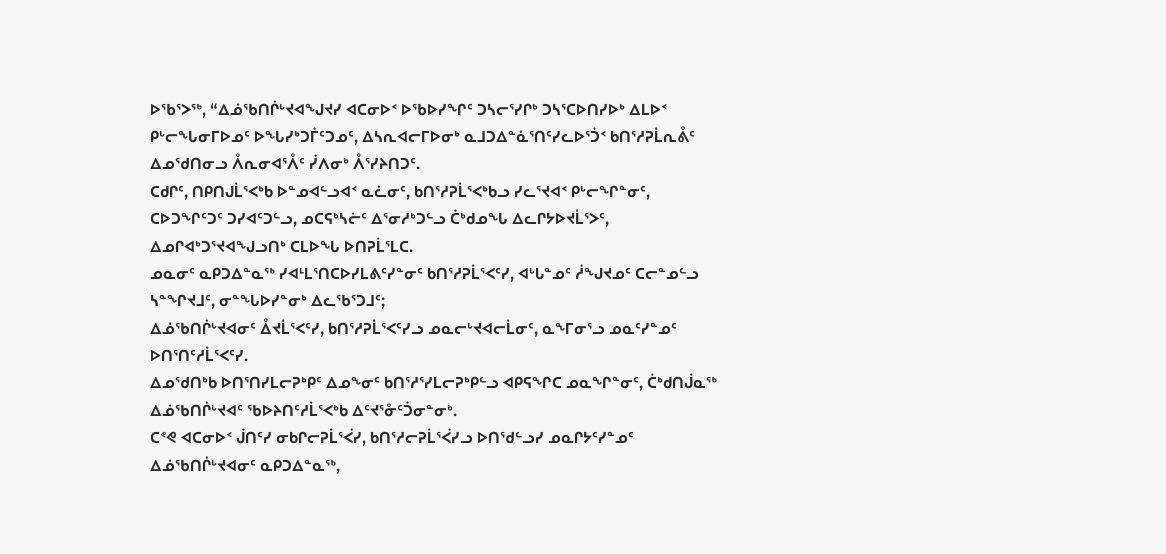ᐅᖃᕐᐳᖅ, “ᐃᓅᖃᑎᒌᒡᔪᐊᖑᔪᓯ ᐊᑕᓂᐅᑉ ᐅᖃᐅᓯᖏᑦ ᑐᓴᓕᕐᓯᒋᒃ ᑐᓴᕐᑕᐅᑎᓯᐅᒃ ᐃᒪᐅᑉ ᑭᒡᓕᖓᓂᒥᐅᓄᑦ ᐅᖓᓯᒃᑐᒦᑦᑐᓄᑦ, ᐃᓴᕆᐊᓕᒥᐅᓂᒃ ᓇᒧᑐᐃᓐᓈᕐᑎᑦᓯᓚᐅᕐᑑᑉ ᑲᑎᕐᓱᕈᒫᕆᕔᑦ ᐃᓄᖁᑎᓂᓗ ᐰᕆᓂᐊᕐᐰᑦ ᓰᐱᓂᒃ ᐰᕐᓯᔨᑎᑐᑦ.
ᑕᑯᒋᑦ, ᑎᑭᑎᒍᒫᕐᐸᒃᑲ ᐅᓐᓄᐊᓪᓗᐊᑉ ᓇᓛᓂᑦ, ᑲᑎᕐᓱᕈᒫᕐᐸᒃᑲᓗ ᓯᓚᕐᔪᐊᑉ ᑭᒡᓕᖏᓐᓂᑦ, ᑕᐅᑐᖏᑦᑐᑦ ᑐᓯᐊᑦᑐᓪᓗ, ᓄᑕᕋᒃᓴᓖᑦ ᐃᕐᓂᓱᒃᑐᓪᓗ ᑖᒃᑯᓄᖓ ᐃᓚᒋᔭᐅᔪᒫᕐᐳᑦ, ᐃᓄᒋᐊᒃᑐᕐᔪᐊᖑᓗᑎᒃ ᑕᒪᐅᖓ ᐅᑎᕈᒫᕐᒪᑕ.
ᓄᓇᓂᑦ ᓇᑭᑐᐃᓐᓇᖅ ᓯᐊᒻᒪᕐᑎᑕᐅᓯᒪᕕᑦᓯᓐᓂᑦ ᑲᑎᕐᓱᕈᒫᕐᐸᑦᓯ, ᐊᒡᒐᓐᓄᑦ ᓲᖑᔪᓄᑦ ᑕᓕᓐᓄᓪᓗ ᓴᓐᖏᔪᒧᑦ, ᓂᓐᖓᐅᓯᓐᓂᒃ ᐃᓚᖃᕐᑐᒧᑦ;
ᐃᓅᖃᑎᒌᒡᔪᐊᓂᑦ ᐂᔪᒫᕐᐸᑦᓯ, ᑲᑎᕐᓱᕈᒫᕐᐸᑦᓯᓗ ᓄᓇᓕᒡᔪᐊᓕᒫᓂᑦ, ᓇᖕᒥᓂᕐᓗ ᓄᓇᑦᓯᓐᓄᑦ ᐅᑎᕐᑎᑦᓱᒫᕐᐸᑦᓯ.
ᐃᓄᖁᑎᒃᑲ ᐅᑎᕐᑎᓯᒪᓕᕈᒃᑭᑦ ᐃᓄᖕᓂᑦ ᑲᑎᕐᓱᕐᓯᒪᓕᕈᒃᑭᓪᓗ ᐊᑭᕋᖏᑕ ᓄᓇᖏᓐᓂᑦ, ᑖᒃᑯᑎᒎᓇᖅ ᐃᓅᖃᑎᒌᒡᔪᐊᑦ ᖃᐅᔨᑎᑦᓱᒫᕐᐸᒃᑲ ᐃᑦᔪᕐᓁᑦᑑᓂᓐᓂᒃ.
ᑕᕝᕙ ᐊᑕᓂᐅᑉ ᒎᑎᑦᓯ ᓂᑲᒋᓕᕈᒫᕐᐹᓯ, ᑲᑎᕐᓱᓕᕈᒫᕐᐹᓯᓗ ᐅᑎᖁᓪᓗᓯ ᓄᓇᒋᔭᑦᓯᓐᓄᑦ ᐃᓅᖃᑎᒌᒡᔪᐊᓂᑦ ᓇᑭᑐᐃᓐᓇᖅ,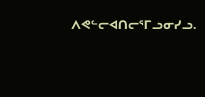ᐱᕙᓪᓕᐊᑎᓕᕐᒥᓗᓂᓯᓗ.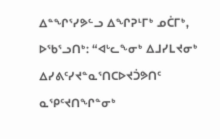ᐃᓐᖏᕐᓯᕗᓪᓗ ᐃᖏᕈᒻᒥᒃ ᓄᑖᒥᒃ, ᐅᖃᕐᓗᑎᒃ: “ᐊᒡᓚᖕᓂᒃ ᐃᒧᓯᒪᔪᓂᒃ ᐃᓯᕕᑦᓯᔪᓐᓇᕐᑎᑕᐅᔪᑑᕗᑎᑦ ᓇᕿᑦᔪᑎᖏᓐᓂᒃ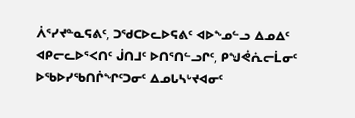ᐲᕐᓯᔪᓐᓇᕋᕕᑦ, ᑐᖁᑕᐅᓚᐅᕋᕕᑦ ᐊᐅᖕᓄᓪᓗ ᐃᓄᐃᑦ ᐊᑭᓕᓚᐅᕐᐸᑎᑦ ᒎᑎᒧᑦ ᐅᑎᕐᑎᓪᓗᒋᑦ, ᑭᖑᕚᕇᓕᒫᓂᑦ ᐅᖃᐅᓯᖃᑎᒌᖏᑦᑐᓂᑦ ᐃᓄᒐᓴᒡᔪᐊᓂᑦ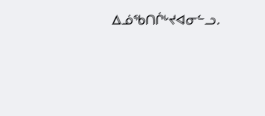ᐃᓅᖃᑎᒌᒡᔪᐊᓂᓪᓗ.